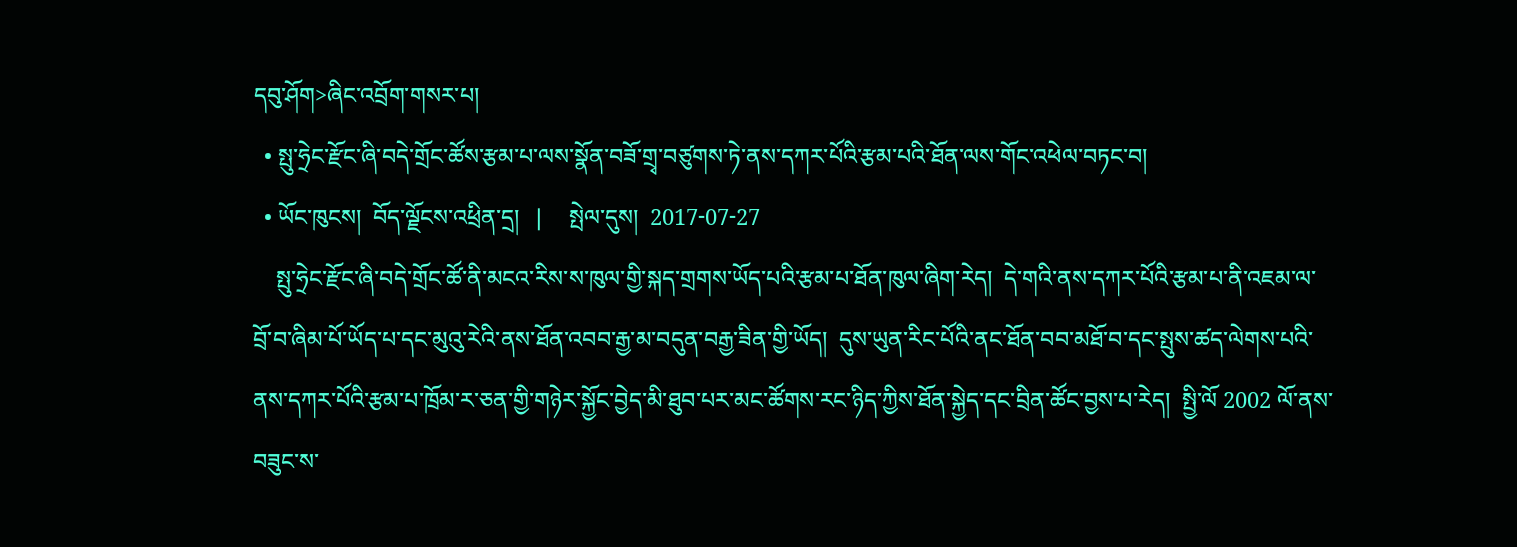དབུ་ཤོག>ཞིང་འབྲོག་གསར་པ།
  • སྤུ་ཧྲེང་རྫོང་ཞི་བདེ་གྲོང་ཚོས་རྩམ་པ་ལས་སྣོན་བཟོ་གྲྭ་བཙུགས་ཏེ་ནས་དཀར་པོའི་རྩམ་པའི་ཐོན་ལས་གོང་འཕེལ་བཏང་བ།
  • ཡོང་ཁུངས།  བོད་ལྗོངས་འཕྲིན་དྲ།   |     སྤེལ་དུས།  2017-07-27
    སྤུ་ཧྲེང་རྫོང་ཞི་བདེ་གྲོང་ཚོ་ནི་མངའ་རིས་ས་ཁུལ་གྱི་སྐད་གྲགས་ཡོད་པའི་རྩམ་པ་ཐོན་ཁུལ་ཞིག་རེད།  དེ་གའི་ནས་དཀར་པོའི་རྩམ་པ་ནི་འཇམ་ལ་བྲོ་བ་ཞིམ་པོ་ཡོད་པ་དང་མུའུ་རེའི་ནས་ཐོན་འབབ་རྒྱ་མ་བདུན་བརྒྱ་ཟིན་གྱི་ཡོད།  དུས་ཡུན་རིང་པོའི་ནང་ཐོན་བབ་མཐོ་བ་དང་སྤུས་ཚད་ལེགས་པའི་ནས་དཀར་པོའི་རྩམ་པ་ཁྲོམ་ར་ཅན་གྱི་གཉེར་སྐྱོང་བྱེད་མི་ཐུབ་པར་མང་ཚོགས་རང་ཉིད་ཀྱིས་ཐོན་སྐྱེད་དང་བྲིན་ཚོང་བྱས་པ་རེད།  སྤྱི་ལོ 2002 ལོ་ནས་བཟུང་ས་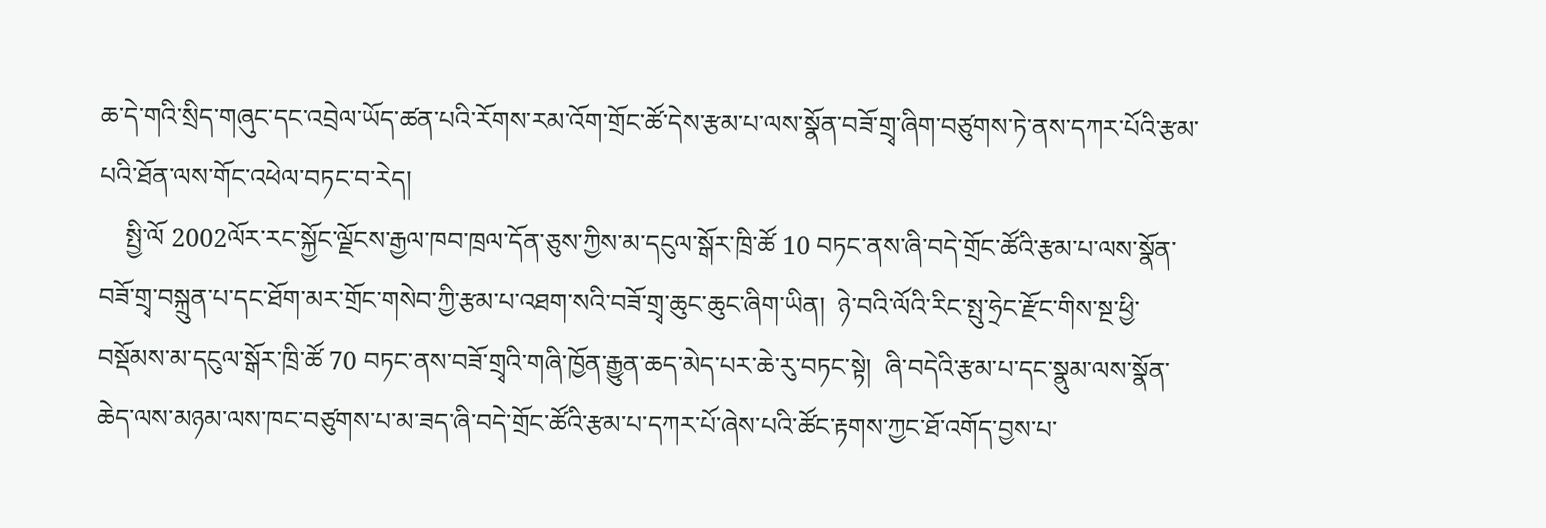ཆ་དེ་གའི་སྲིད་གཞུང་དང་འབྲེལ་ཡོད་ཚན་པའི་རོགས་རམ་འོག་གྲོང་ཚོ་དེས་རྩམ་པ་ལས་སྣོན་བཟོ་གྲྭ་ཞིག་བཙུགས་ཏེ་ནས་དཀར་པོའི་རྩམ་པའི་ཐོན་ལས་གོང་འཕེལ་བཏང་བ་རེད།
    སྤྱི་ལོ 2002ལོར་རང་སྐྱོང་ལྗོངས་རྒྱལ་ཁབ་ཁྲལ་དོན་ཅུས་ཀྱིས་མ་དངུལ་སྒོར་ཁྲི་ཚོ 10 བཏང་ནས་ཞི་བདེ་གྲོང་ཚོའི་རྩམ་པ་ལས་སྣོན་བཟོ་གྲྭ་བསྐྲུན་པ་དང་ཐོག་མར་གྲོང་གསེབ་ཀྱི་རྩམ་པ་འཐག་སའི་བཟོ་གྲྭ་ཆུང་ཆུང་ཞིག་ཡིན།  ཉེ་བའི་ལོའི་རིང་སྤུ་ཧྲེང་རྫོང་གིས་སྔ་ཕྱི་བསྡོམས་མ་དངུལ་སྒོར་ཁྲི་ཚོ 70 བཏང་ནས་བཟོ་གྲྭའི་གཞི་ཁྱོན་རྒྱུན་ཆད་མེད་པར་ཆེ་རུ་བཏང་སྟེ།  ཞི་བདེའི་རྩམ་པ་དང་སྣུམ་ལས་སྣོན་ཆེད་ལས་མཉམ་ལས་ཁང་བཙུགས་པ་མ་ཟད་ཞི་བདེ་གྲོང་ཚོའི་རྩམ་པ་དཀར་པོ་ཞེས་པའི་ཚོང་རྟགས་ཀྱང་ཐོ་འགོད་བྱས་པ་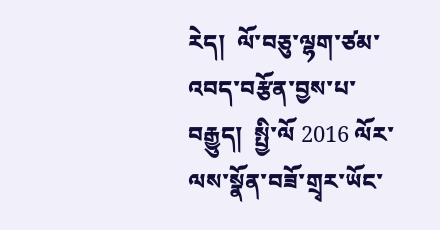རེད།  ལོ་བཅུ་ལྷག་ཙམ་འབད་བརྩོན་བྱས་པ་བརྒྱུད།  སྤྱི་ལོ 2016 ལོར་ལས་སྣོན་བཟོ་གྲྭར་ཡོང་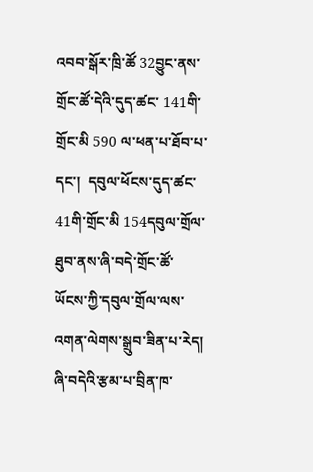འབབ་སྒོར་ཁྲི་ཚོ 32བྱུང་ནས་གྲོང་ཚོ་དེའི་དུད་ཚང་ 141གི་གྲོང་མི 590 ལ་ཕན་པ་ཐོབ་པ་དང་།  དབུལ་ཕོངས་དུད་ཚང་41གི་གྲོང་མི 154དབུལ་གྲོལ་ཐུབ་ནས་ཞི་བདེ་གྲོང་ཚོ་ཡོངས་ཀྱི་དབུལ་གྲོལ་ལས་འགན་ལེགས་སྒྲུབ་ཟིན་པ་རེད།  ཞི་བདེའི་རྩམ་པ་བྲིན་ཁ་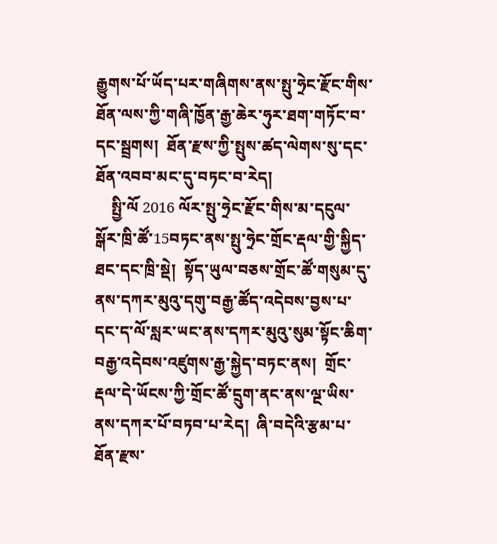རྒྱུགས་པོ་ཡོད་པར་གཞིགས་ནས་སྤུ་ཧྲེང་རྫོང་གིས་ཐོན་ལས་ཀྱི་གཞི་ཁྱོན་རྒྱ་ཆེར་ཧུར་ཐག་གཏོང་བ་དང་སྦྲགས།  ཐོན་རྫས་ཀྱི་སྤུས་ཚད་ལེགས་སུ་དང་ཐོན་འབབ་མང་དུ་བཏང་བ་རེད།
    སྤྱི་ལོ 2016 ལོར་སྤུ་ཧྲེང་རྫོང་གིས་མ་དངུལ་སྒོར་ཁྲི་ཚོ་15བཏང་ནས་སྤུ་ཧྲེང་གྲོང་རྡལ་གྱི་སྐྱིད་ཐང་དང་ཁྲི་སྡེ།  སྟོད་ཡུལ་བཅས་གྲོང་ཚོ་གསུམ་དུ་ནས་དཀར་མུའུ་དགུ་བརྒྱ་ཚོད་འདེབས་བྱས་པ་དང་ད་ལོ་སླར་ཡང་ནས་དཀར་མུའུ་སུམ་སྟོང་ཆིག་བརྒྱ་འདེབས་འཛུགས་རྒྱ་སྐྱེད་བཏང་ནས།  གྲོང་རྡལ་དེ་ཡོངས་ཀྱི་གྲོང་ཚོ་དྲུག་ནང་ནས་ལྔ་ཡིས་ནས་དཀར་པོ་བཏབ་པ་རེད།  ཞི་བདེའི་རྩམ་པ་ཐོན་རྫས་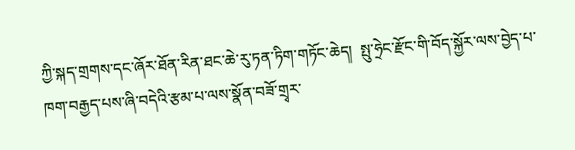ཀྱི་སྐད་གྲགས་དང་ཞོར་ཐོན་རིན་ཐང་ཆེ་རུ་ཏན་ཏིག་གཏོང་ཆེད།  སྤུ་ཧྲེང་རྫོང་གི་བོད་སྐྱོར་ལས་བྱེད་པ་ཁག་བརྒྱད་པས་ཞི་བདེའི་རྩམ་པ་ལས་སྣོན་བཟོ་གྲྭར་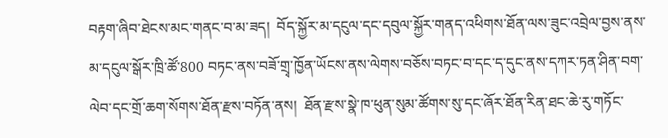བརྟག་ཞིབ་ཐེངས་མང་གནང་བ་མ་ཟད།  བོད་སྐྱོར་མ་དངུལ་དང་དབུལ་སྐྱོར་གནད་འཕིགས་ཐོན་ལས་ཟུང་འབྲེལ་བྱས་ནས་མ་དངུལ་སྒོར་ཁྲི་ཚོ་800 བཏང་ནས་བཟོ་གྲྭ་ཁྱོན་ཡོངས་ནས་ལེགས་བཅོས་བཏང་བ་དང་ད་དུང་ནས་དཀར་ཏན་ཤིན་བག་ལེབ་དང་གྲོ་ཆག་སོགས་ཐོན་རྫས་བཏོན་ནས།  ཐོན་རྫས་སྣེ་ཁ་ཕུན་སུམ་ཚོགས་སུ་དང་ཞོར་ཐོན་རིན་ཐང་ཆེ་རུ་གཏོང་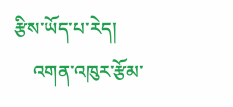རྩིས་ཡོད་པ་རེད།
    འགན་འཁུར་རྩོམ་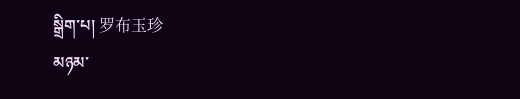སྒྲིག་པ། 罗布玉珍
མཉམ་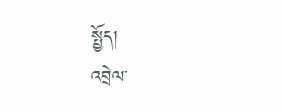སྤྱོད།
འབྲེལ་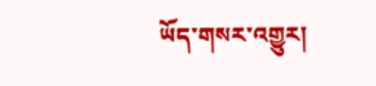ཡོད་གསར་འགྱུར།